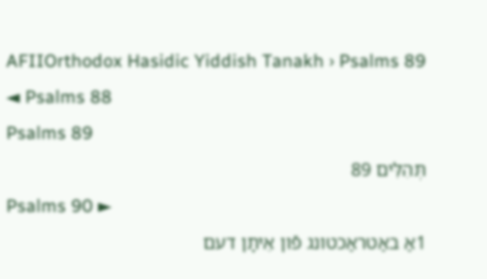AFIIOrthodox Hasidic Yiddish Tanakh › Psalms 89
◄ Psalms 88
Psalms 89
תְּהִלִּים 89
Psalms 90 ►
1אַ באַטראַכטונג פֿון אֵיתָן דעם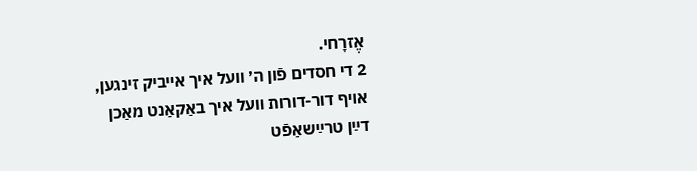אֶזרָחי.
2 די חסדים פֿון ה׳ װעל איך אײביק זינגען,
אױף דור-דורות װעל איך באַקאַנט מאַכן
דײַן טרײַשאַפֿט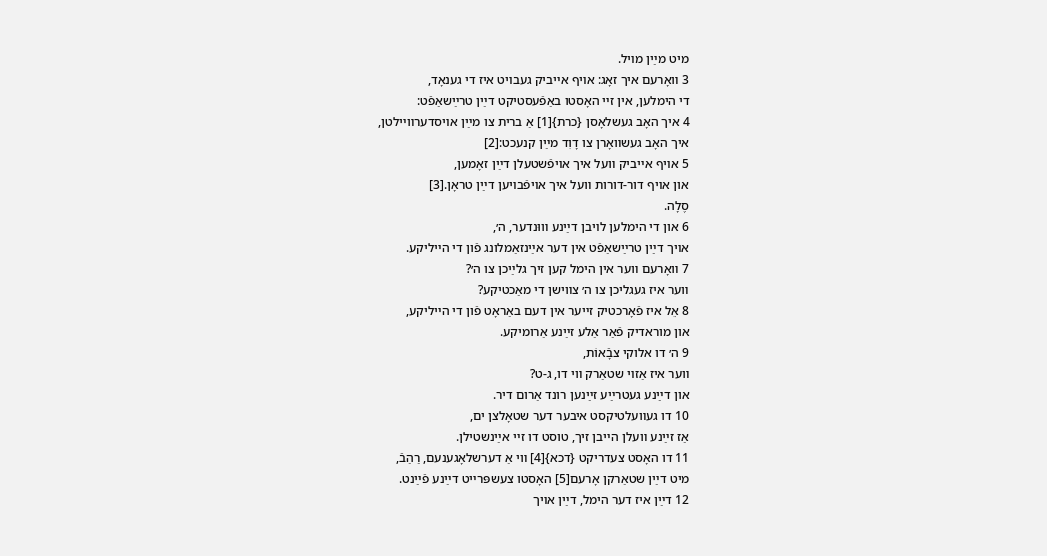מיט מײַן מױל.
3 װאָרעם איך זאָג: אױף אײביק געבױט איז די גענאָד,
די הימלען, אין זײ האָסטו באַפֿעסטיקט דײַן טרײַשאַפֿט:
4 איך האָב געשלאָסן {כרת}[1] אַ ברית צו מײַן אױסדערװײלטן,
איך האָב געשװאָרן צו דָוִד מײַן קנעכט:[2]
5 אױף אײביק װעל איך אױפֿשטעלן דײַן זאָמען,
און אױף דור-דורות װעל איך אױפֿבױען דײַן טראָן.[3]
סֶלָה.
6 און די הימלען לױבן דײַנע װוּנדער, ה׳,
אױך דײַן טרײַשאַפֿט אין דער אײַנזאַמלונג פֿון די הײליקע.
7 װאָרעם װער אין הימל קען זיך גלײַכן צו ה׳?
װער איז געגליכן צו ה׳ צװישן די מאַכטיקע?
8 אֵל איז פֿאָרכטיק זײער אין דעם באַראָט פֿון די הײליקע,
און מוראדיק פֿאַר אַלע זײַנע אַרומיקע.
9 ה׳ דו אלוקי צבָֿאוֹת,
װער איז אַזױ שטאַרק װי דו, ג-ט?
און דײַנע געטרײַע זײַנען רונד אַרום דיר.
10 דו געװעלטיקסט איבער דער שטאָלצן ים,
אַז זײַנע װעלן הײבן זיך, טוסט דו זײ אײַנשטילן.
11 דו האָסט צעדריקט {דכא}[4] װי אַ דערשלאָגענעם, רַהַבֿ,
מיט דײַן שטאַרקן אָרעם[5] האָסטו צעשפּרײט דײַנע פֿײַנט.
12 דײַן איז דער הימל, דײַן אױך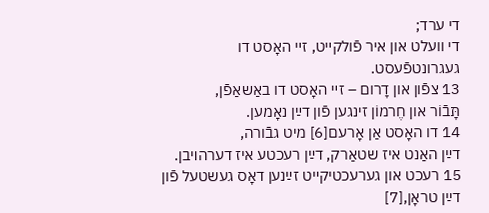די ערד;
די װעלט און איר פֿולקײט, זײ האָסט דו געגרונטפֿעסט.
13 צפֿון און דָרום – זײ האָסט דו באַשאַפֿן,
תָּבֿוֹר און חֶרמוֹן זינגען פֿון דײַן נאָמען.
14 דו האָסט אַן אָרעם[6] מיט גבֿורה,
דײַן האַנט איז שטאַרק, דײַן רעכטע איז דערהױבן.
15 רעכט און גערעכטיקײט זײַנען דאָס געשטעל פֿון דײַן טראָן,[7]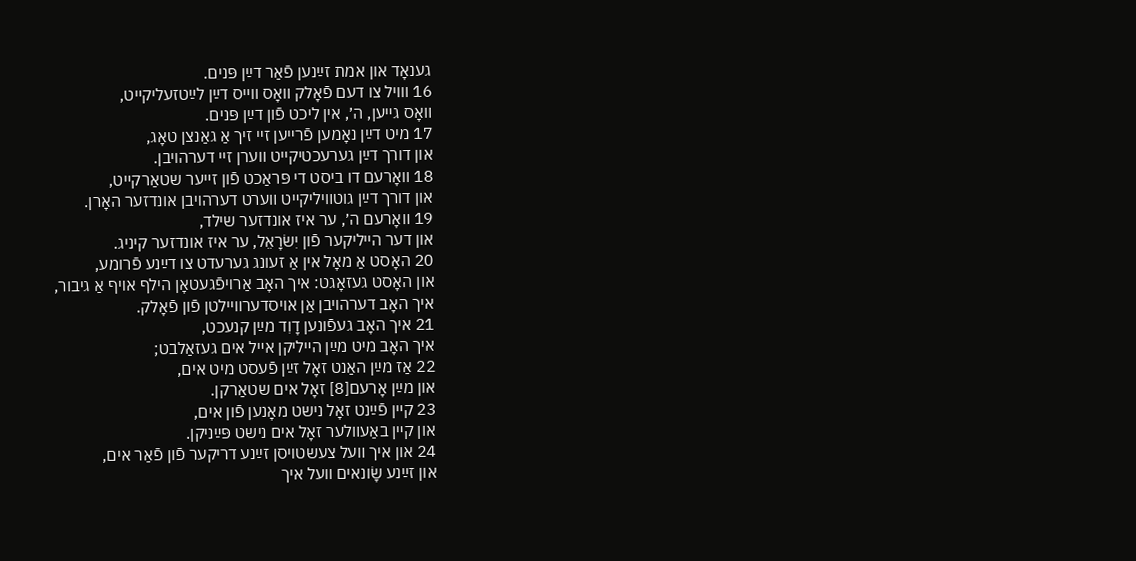גענאָד און אמת זײַנען פֿאַר דײַן פּנים.
16 װױל צו דעם פֿאָלק װאָס װײס דײַן לײַטזעליקײט,
װאָס גײען, ה׳, אין ליכט פֿון דײַן פּנים.
17 מיט דײַן נאָמען פֿרײען זײ זיך אַ גאַנצן טאָג,
און דורך דײַן גערעכטיקײט װערן זײ דערהױבן.
18 װאָרעם דו ביסט די פּראַכט פֿון זײער שטאַרקײט,
און דורך דײַן גוטװיליקײט װערט דערהױבן אונדזער האָרן.
19 װאָרעם ה׳, ער איז אונדזער שילד,
און דער הײליקער פֿון יִשׂרָאֵל, ער איז אונדזער קיניג.
20 האָסט אַ מאָל אין אַ זעונג גערעדט צו דײַנע פֿרומע,
און האָסט געזאָגט: איך האָב אַרױפֿגעטאָן הילף אױף אַ גיבור,
איך האָב דערהױבן אַן אױסדערװײלטן פֿון פֿאָלק.
21 איך האָב געפֿונען דָוִד מײַן קנעכט,
איך האָב מיט מײַן הײליקן אײל אים געזאַלבט;
22 אַז מײַן האַנט זאָל זײַן פֿעסט מיט אים,
און מײַן אָרעם[8] זאָל אים שטאַרקן.
23 קײן פֿײַנט זאָל נישט מאָנען פֿון אים,
און קײן באַעװלער זאָל אים נישט פּײַניקן.
24 און איך װעל צעשטױסן זײַנע דריקער פֿון פֿאַר אים,
און זײַנע שָׂונאים װעל איך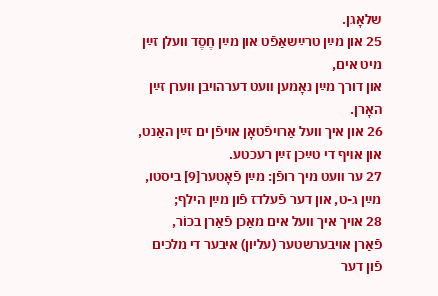שלאָגן.
25 און מײַן טרײַשאַפֿט און מײַן חֶסֶד װעלן זײַן מיט אים,
און דורך מײַן נאָמען װעט דערהױבן װערן זײַן האָרן.
26 און איך װעל אַרױפֿטאָן אױפֿן ים זײַן האַנט,
און אױף די טײַכן זײַן רעכטע.
27 ער װעט מיך רופֿן: מײַן פֿאָטער[9] ביסטו,
מײַן ג-ט, און דער פֿעלדז פֿון מײַן הילף;
28 אױך איך װעל אים מאַכן פֿאַרן בכוֹר,
פֿאַרן אױבערשטער (עליון) איבער די מלכים פֿון דער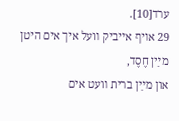ערד[10].
29 אױף אײביק װעל איך אים היטן מײַן חֶסֶד,
און מײַן ברית װעט אים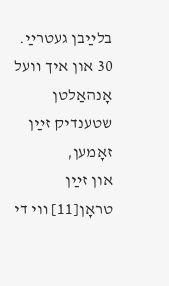בלײַבן געטרײַ.
30 און איך װעל אָנהאַלטן שטענדיק זײַן זאָמען,
און זײַן טראָן[11] װי די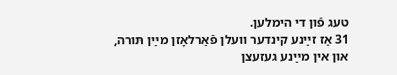טעג פֿון די הימלען.
31 אַז זײַנע קינדער װעלן פֿאַרלאָזן מײַן תּורה,
און אין מײַנע געזעצן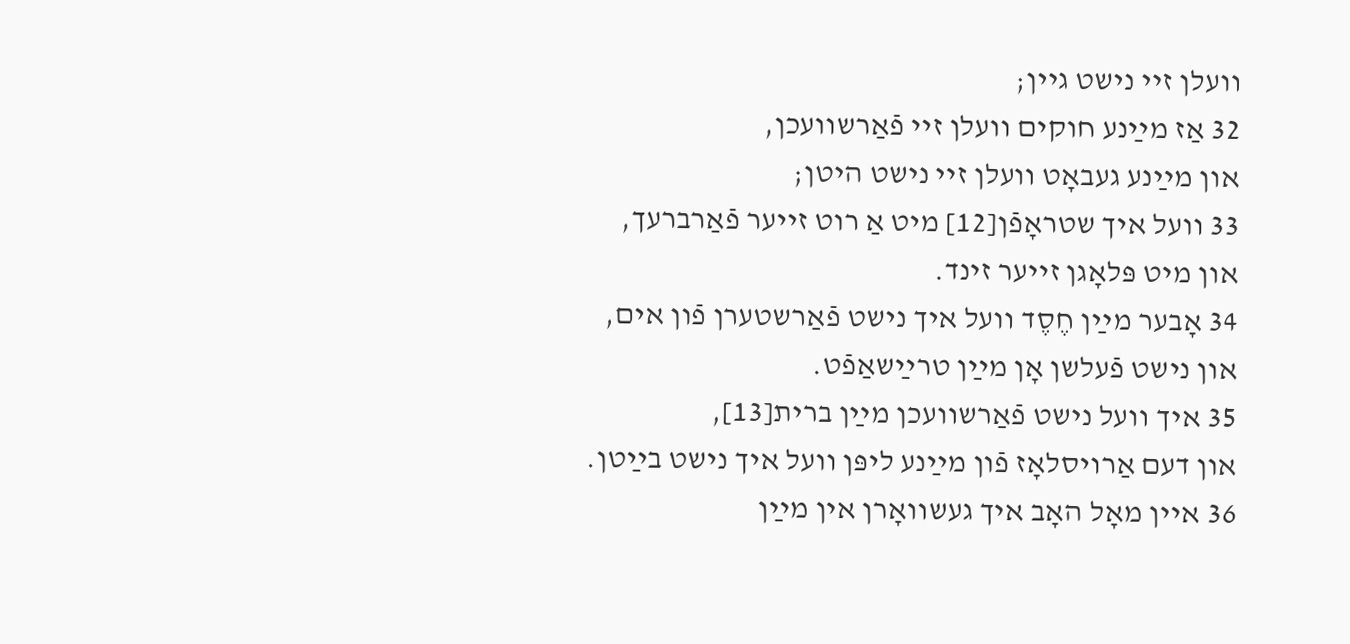װעלן זײ נישט גײן;
32 אַז מײַנע חוקים װעלן זײ פֿאַרשװעכן,
און מײַנע געבאָט װעלן זײ נישט היטן;
33 װעל איך שטראָפֿן[12] מיט אַ רוט זײער פֿאַרברעך,
און מיט פּלאָגן זײער זינד.
34 אָבער מײַן חֶסֶד װעל איך נישט פֿאַרשטערן פֿון אים,
און נישט פֿעלשן אָן מײַן טרײַשאַפֿט.
35 איך װעל נישט פֿאַרשװעכן מײַן ברית[13],
און דעם אַרױסלאָז פֿון מײַנע ליפּן װעל איך נישט בײַטן.
36 אײן מאָל האָב איך געשװאָרן אין מײַן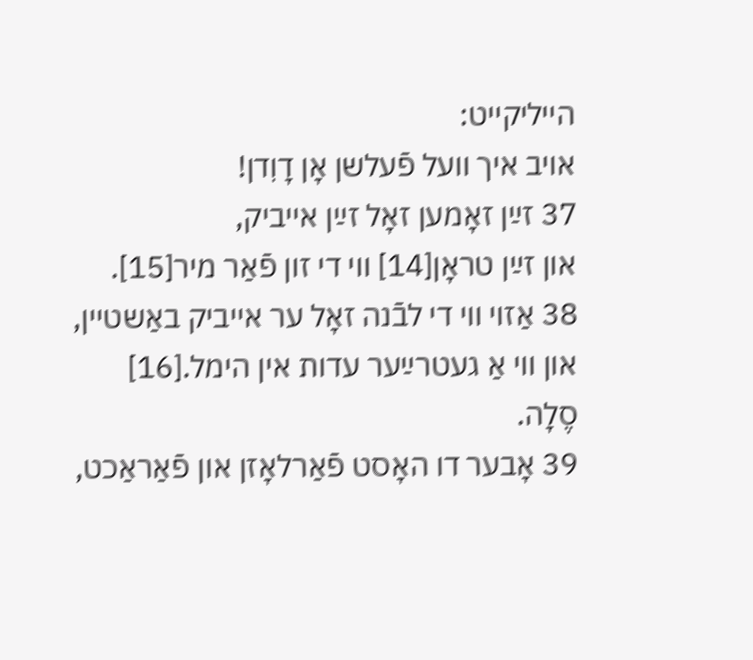הײליקײט:
אױב איך װעל פֿעלשן אָן דָוִדן!
37 זײַן זאָמען זאָל זײַן אײביק,
און זײַן טראָן[14] װי די זון פֿאַר מיר[15].
38 אַזױ װי די לבֿנה זאָל ער אײביק באַשטײן,
און װי אַ געטרײַער עדות אין הימל.[16]
סֶלָה.
39 אָבער דו האָסט פֿאַרלאָזן און פֿאַראַכט,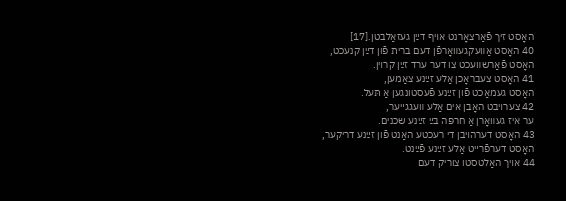האָסט זיך פֿאַרצאָרנט אױף דײַן געזאַלבטן.[17]
40 האָסט אַװעקגעװאָרפֿן דעם ברית פֿון דײַן קנעכט,
האָסט פֿאַרשװעכט צו דער ערד זײַן קרױן.
41 האָסט צעבראָכן אַלע זײַנע צאַמען,
האָסט געמאַכט פֿון זײַנע פֿעסטונגען אַ תּעל.
42 צערױבט האָבן אים אַלע װעגגײער,
ער איז געװאָרן אַ חרפּה בײַ זײַנע שכנים.
43 האָסט דערהױבן די רעכטע האַנט פֿון זײַנע דריקער,
האָסט דערפֿרײט אַלע זײַנע פֿײַנט.
44 אױך האַלטסטו צוריק דעם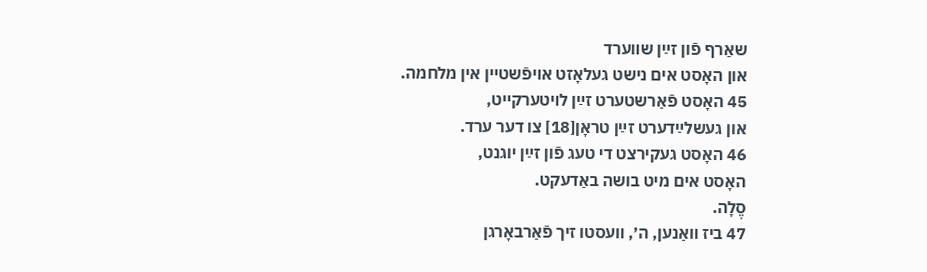שאַרף פֿון זײַן שװערד
און האָסט אים נישט געלאָזט אױפֿשטײן אין מלחמה.
45 האָסט פֿאַרשטערט זײַן לױטערקײט,
און געשלײַדערט זײַן טראָן[18] צו דער ערד.
46 האָסט געקירצט די טעג פֿון זײַן יוגנט,
האָסט אים מיט בושה באַדעקט.
סֶלָה.
47 ביז װאַנען, ה׳, װעסטו זיך פֿאַרבאָרגן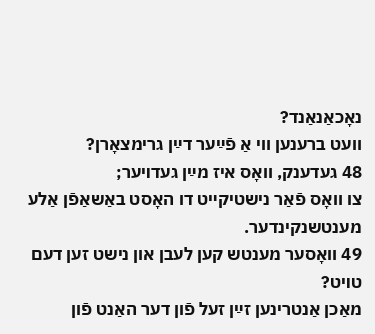נאָכאַנאַנד?
װעט ברענען װי אַ פֿײַער דײַן גרימצאָרן?
48 געדענק, װאָס איז מײַן געדױער;
צו װאָס פֿאַר נישטיקײט דו האָסט באַשאַפֿן אַלע מענטשנקינדער.
49 װאָסער מענטש קען לעבן און נישט זען דעם טױט?
מאַכן אַנטרינען זײַן זעל פֿון דער האַנט פֿון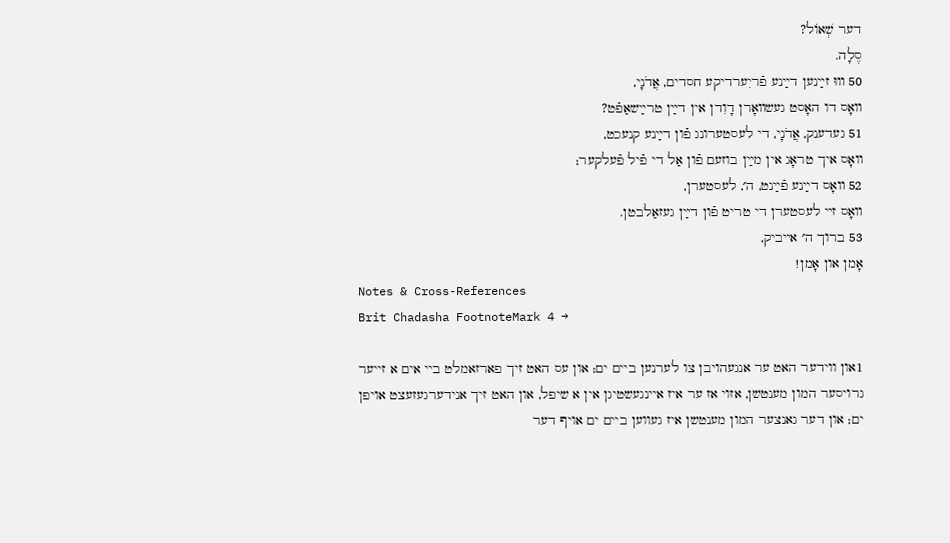דער שְׁאֹול?
סֶלָה.
50 װוּ זײַנען דײַנע פֿריִערדיקע חסדים, אֲדֹנָי,
װאָס דו האָסט געשװאָרן דָוִדן אין דײַן טרײַשאַפֿט?
51 געדענק, אֲדֹנָי, די לעסטערונג פֿון דײַנע קנעכט,
װאָס איך טראָג אין מײַן בוזעם פֿון אַל די פֿיל פֿעלקער;
52 װאָס דײַנע פֿײַנט, ה׳, לעסטערן,
װאָס זײ לעסטערן די טריט פֿון דײַן געזאַלבטן.
53 ברוך ה׳ אײביק,
אָמן און אָמן!
Notes & Cross-References
Brit Chadasha FootnoteMark 4 →

1און ווידער האט ער אנגעהויבן צו לערנען ביים ים; און עס האט זיך פארזאמלט ביי אים א זייער גרויסער המון מענטשן, אזוי אז ער איז איינגעשטיגן אין א שיפל, און האט זיך אנידערגעזעצט אויפן ים; און דער גאנצער המון מענטשן איז געווען ביים ים אויף דער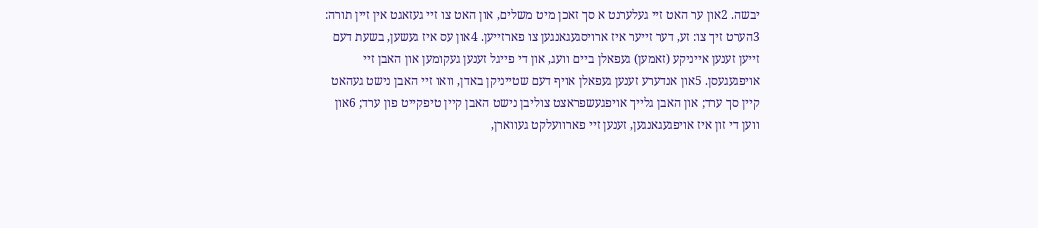יבשה. 2און ער האט זיי געלערנט א סך זאכן מיט משלים, און האט צו זיי געזאגט אין זיין תורה: 3הערט זיך צו: זע, דער זייער איז ארויסגעגאנגען צו פארזייען. 4און עס איז געשען, בשעת דעם זייען זענען אייניקע (זאמען) געפאלן ביים וועג, און די פייגל זענען געקומען און האבן זיי אויפגעגעסן. 5און אנדערע זענען געפאלן אויף דעם שטייניקן באדן, וואו זיי האבן נישט געהאט קיין סך ערד; און האבן גלייך אויפגעשפראצט צוליבן נישט האבן קיין טיפקייט פון ערד; 6און ווען די זון איז אויפגעגאנגען, זענען זיי פארוועלקט געווארן,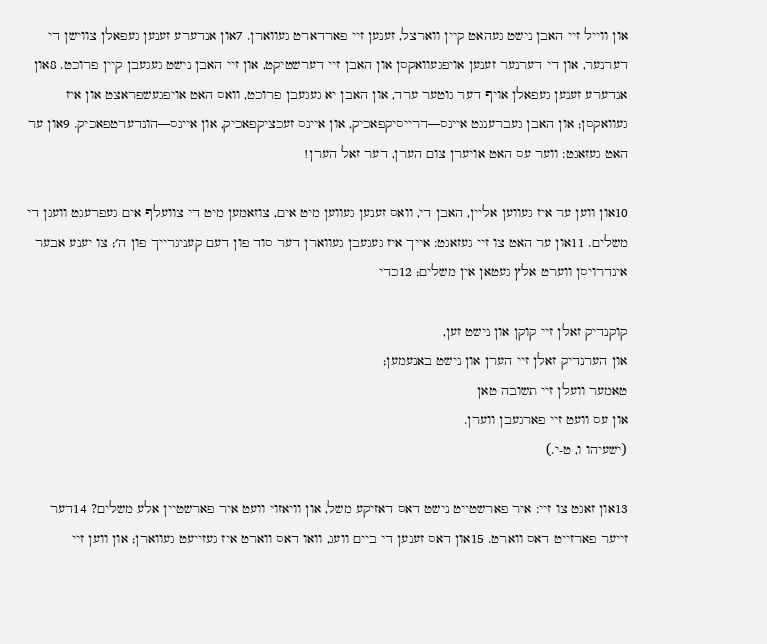און ווייל זיי האבן נישט געהאט קיין ווארצל, זענען זיי פארדארט געווארן. 7און אנדערע זענען געפאלן צווישן די דערנער, און די דערנער זענען אויפגעוואקסן און האבן זיי דערשטיקט, און זיי האבן נישט געגעבן קיין פרוכט. 8און אנדערע זענען געפאלן אויף דער גוטער ערד, און האבן יא געגעבן פרוכט, וואס האט אויפגעשפראצט און איז געוואקסן; און האבן געברענגט איינס—דרייסיקפאכיק, און איינס זעכציקפאכיק, און איינס—הונדערטפאכיק. 9און ער האט געזאגט: ווער עס האט אויערן צום הערן, דער זאל הערן!

10און ווען ער איז געווען אליין, האבן די, וואס זענען געווען מיט אים, צוזאמען מיט די צוועלף אים געפרעגט וועגן די משלים. 11און ער האט צו זיי געזאגט: אייך איז געגעבן געווארן דער סוד פון דעם קעניגרייך פון ה׳; צו יענע אבער אינדרויסן ווערט אלץ געטאן אין משלים; 12כדי

קוקנדיק זאלן זיי קוקן און נישט זען,
און הערנדיק זאלן זיי הערן און נישט באנעמען;
טאמער וועלן זיי תשובה טאן
און עס וועט זיי פארגעבן ווערן.
(ישעיהו ו, ט-י.)

13און זאגט צו זיי: איר פארשטייט נישט דאס דאזיקע משל, און וויאזוי וועט איר פארשטיין אלע משלים? 14דער זייער פארזייט דאס ווארט. 15און דאס זענען די ביים וועג, וואו דאס ווארט איז געזייעט געווארן; און ווען זיי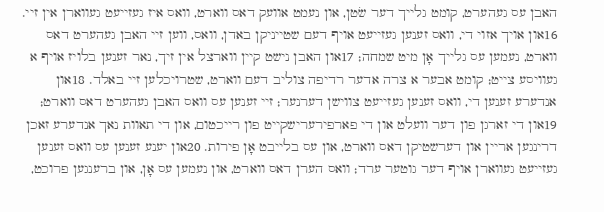האבן עס געהערט, קומט גלייך דער שׂטן, און נעמט אוועק דאס ווארט, וואס איז געזייעט געווארן אין זיי. 16און אויך אזוי די, וואס זענען געזייעט אויף דעם שטייניקן באדן, וואס, ווען זיי האבן געהערט דאס ווארט, נעמען עס גלייך אָן מיט שמחה; 17און האבן נישט קיין ווארצל אין זיך, נאר זענען בלויז אויף א געוויסע צייט; קומט אבער א צרה אדער רדיפה צוליב דעם ווארט, שטרויכלען זיי באלד. 18און אנדערע זענען די, וואס זענען געזייעט צווישן דערנער; זיי זענען עס וואס האבן געהערט דאס ווארט; 19און די זארגן פון דער וועלט און די פארפירערישקייט פון רייכטום, און די תאוות נאך אנדערע זאכן דרינגען אריין און דערשטיקן דאס ווארט, און עס בלייבט אָן פירות. 20און יענע זענען עס וואס זענען געזייעט געווארן אויף דער גוטער ערד; וואס הערן דאס ווארט, און נעמען עס אָן, און ברענגען פרוכט,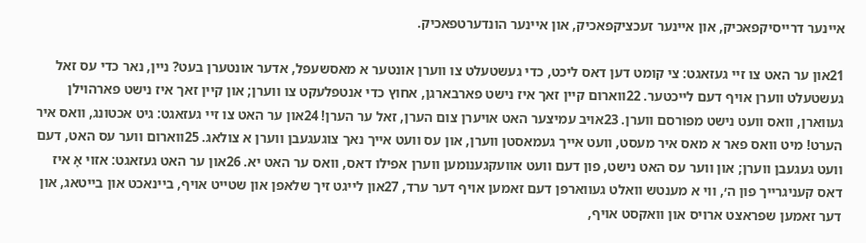איינער דרייסיקפאכיק, און איינער זעכציקפאכיק, און איינער הונדערטפאכיק.

21און ער האט צו זיי געזאגט: צי קומט דען דאס ליכט, כדי געשטעלט צו ווערן אונטער א מאסשעפל, אדער אונטערן בעט? ניין, נאר כדי עס זאל געשטעלט ווערן אויף דעם לייכטער. 22ווארום קיין זאך איז נישט פארבארגן, אחוץ כדי אנטפלעקט צו ווערן; און קיין זאך איז נישט פארהוילן געווארן, וואס וועט נישט מפורסם ווערן. 23אויב עמיצער האט אויערן צום הערן, זאל ער הערן! 24און ער האט צו זיי געזאגט: גיט אכטונג, וואס איר הערט! מיט וואס פאר א מאס איר מעסט, וועט אייך געמאסטן ווערן, און עס וועט אייך נאך צוגעגעבן ווערן א צולאג. 25ווארום ווער עס האט, דעם וועט געגעבן ווערן; און ווער עס האט נישט, פון דעם וועט אוועקגענומען ווערן אפילו דאס, וואס ער האט יא. 26און ער האט געזאגט: אזוי אָ איז דאס קעניגרייך פון ה׳, ווי א מענטש וואלט געווארפן דעם זאמען אויף דער ערד, 27און לייגט זיך שלאפן און שטייט אויף, ביינאכט און בייטאג, און דער זאמען שפראצט ארויס און וואקסט אויף,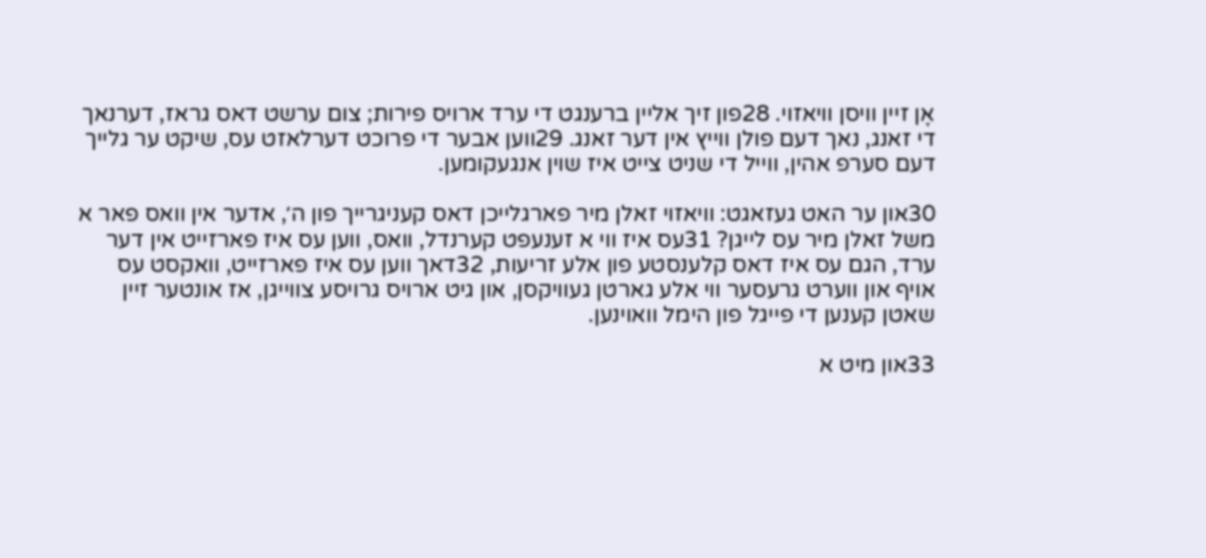אָן זיין וויסן וויאזוי. 28פון זיך אליין ברענגט די ערד ארויס פירות; צום ערשט דאס גראז, דערנאך די זאנג, נאך דעם פולן ווייץ אין דער זאנג. 29ווען אבער די פרוכט דערלאזט עס, שיקט ער גלייך דעם סערפ אהין, ווייל די שניט צייט איז שוין אנגעקומען.

30און ער האט געזאגט: וויאזוי זאלן מיר פארגלייכן דאס קעניגרייך פון ה׳, אדער אין וואס פאר א משל זאלן מיר עס לייגן? 31עס איז ווי א זענעפט קערנדל, וואס, ווען עס איז פארזייט אין דער ערד, הגם עס איז דאס קלענסטע פון אלע זריעות, 32דאך ווען עס איז פארזייט, וואקסט עס אויף און ווערט גרעסער ווי אלע גארטן געוויקסן, און גיט ארויס גרויסע צווייגן, אז אונטער זיין שאטן קענען די פייגל פון הימל וואוינען.

33און מיט א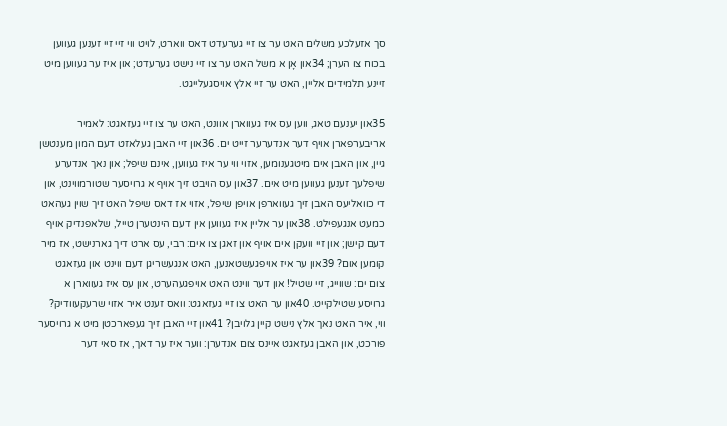סך אזעלכע משלים האט ער צו זיי גערעדט דאס ווארט, לויט ווי זיי זיי זענען געווען בכוח צו הערן; 34און אָן א משל האט ער צו זיי נישט גערעדט; און איז ער געווען מיט זיינע תלמידים אליין, האט ער זיי אלץ אויסגעלייגט.

35און יענעם טאג, ווען עס איז געווארן אוונט, האט ער צו זיי געזאגט: לאמיר אריבערפארן אויף דער אנדערער זייט ים. 36און זיי האבן געלאזט דעם המון מענטשן גיין, און האבן אים מיטגענומען, אזוי ווי ער איז געווען, אינם שיפל; און נאך אנדערע שיפלעך זענען געווען מיט אים. 37און עס הויבט זיך אויף א גרויסער שטורמווינט, און די כוואליעס האבן זיך געווארפן אויפן שיפל, אזוי אז דאס שיפל האט זיך שוין געהאט כמעט אנגעפילט. 38און ער אליין איז געווען אין דעם הינטערן טייל, שלאפנדיק אויף דעם קישן; און זיי וועקן אים אויף און זאגן צו אים: רבי, עס ארט דיך גארנישט, אז מיר קומען אום? 39און ער איז אויפגעשטאנען, האט אנגעשריגן דעם ווינט און געזאגט צום ים: שווייג, זיי שטיל! און דער ווינט האט אויפגעהערט, און עס איז געווארן א גרויסע שטילקייט. 40און ער האט צו זיי געזאגט: וואס זענט איר אזוי שרעקעוודיק? ווי, איר האט נאך אלץ נישט קיין גלויבן? 41און זיי האבן זיך געפארכטן מיט א גרויסער פורכט, און האבן געזאגט איינס צום אנדערן: ווער איז ער דאך, אז סאי דער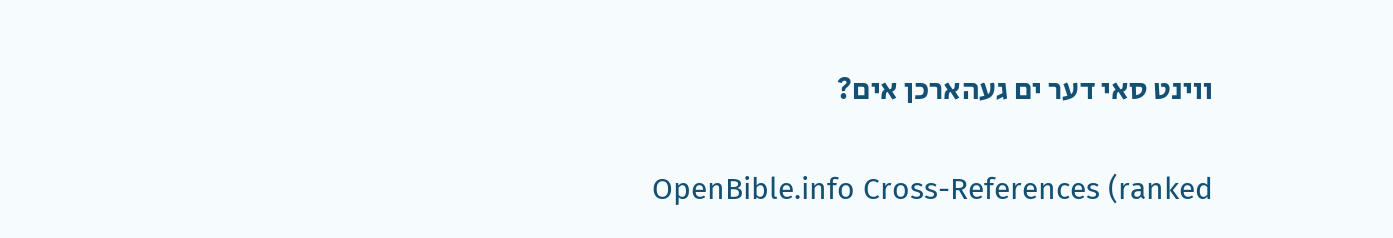ווינט סאי דער ים געהארכן אים?

OpenBible.info Cross-References (ranked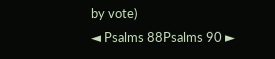by vote)
◄ Psalms 88Psalms 90 ►